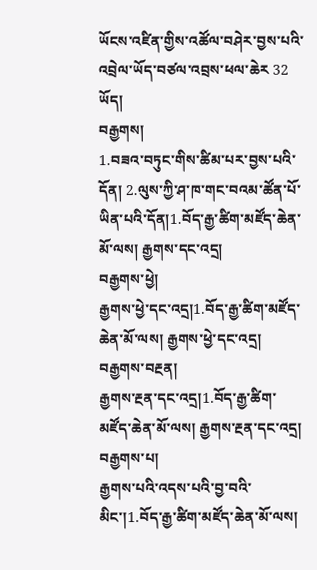ཡོངས་འཛིན་གྱིས་འཚོལ་བཤེར་བྱས་པའི་འབྲེལ་ཡོད་བཙལ་འབྲས་ཕལ་ཆེར 32 ཡོད།
བརྒྱགས།
1.བཟའ་བཏུང་གིས་ཚིམ་པར་བྱས་པའི་དོན། 2.ལུས་ཀྱི་ཤ་ཁ་གང་བའམ་ཚོན་པོ་ཡིན་པའི་དོན།1.བོད་རྒྱ་ཚིག་མཛོད་ཆེན་མོ་ལས། རྒྱགས་དང་འདྲ།
བརྒྱགས་ཕྱེ།
རྒྱགས་ཕྱེ་དང་འདྲ།1.བོད་རྒྱ་ཚིག་མཛོད་ཆེན་མོ་ལས། རྒྱགས་ཕྱེ་དང་འདྲ།
བརྒྱགས་བརྔན།
རྒྱགས་རྔན་དང་འདྲ།1.བོད་རྒྱ་ཚིག་མཛོད་ཆེན་མོ་ལས། རྒྱགས་རྔན་དང་འདྲ།
བརྒྱགས་པ།
རྒྱགས་པའི་འདས་པའི་བྱ་བའི་མིང་།1.བོད་རྒྱ་ཚིག་མཛོད་ཆེན་མོ་ལས།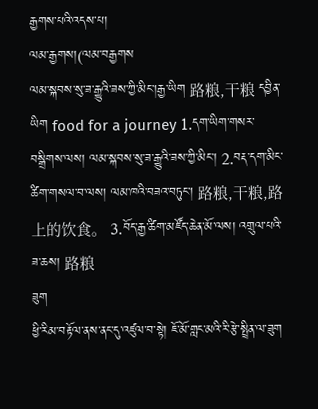རྒྱགས་པའི་འདས་པ།
ལམ་རྒྱགས།(ལམ་བརྒྱགས
ལམ་སྐབས་སུ་ཟ་རྒྱུའི་ཟས་ཀྱི་མིང་།རྒྱ་ཡིག 路粮,干粮 དབྱིན་ཡིག food for a journey 1.དག་ཡིག་གསར་བསྒྲིགས་ལས། ལམ་སྐབས་སུ་ཟ་རྒྱུའི་ཟས་ཀྱི་མིང་། 2.བརྡ་དག་མིང་ཚིག་གསལ་བ་ལས། ལམ་ཁའི་བཟའ་བཏུང་། 路粮,干粮,路上的饮食。 3.བོད་རྒྱ་ཚིག་མཛོད་ཆེན་མོ་ལས། འགྲུལ་པའི་ཟ་ཆས། 路粮
ཟུག
ཕྱི་རིམ་བརྟོལ་ནས་ནང་དུ་འཛུལ་བ་སྟེ། ཇོ་མོ་གླང་མའི་རི་རྩེ་སྤྲིན་ལ་ཟུག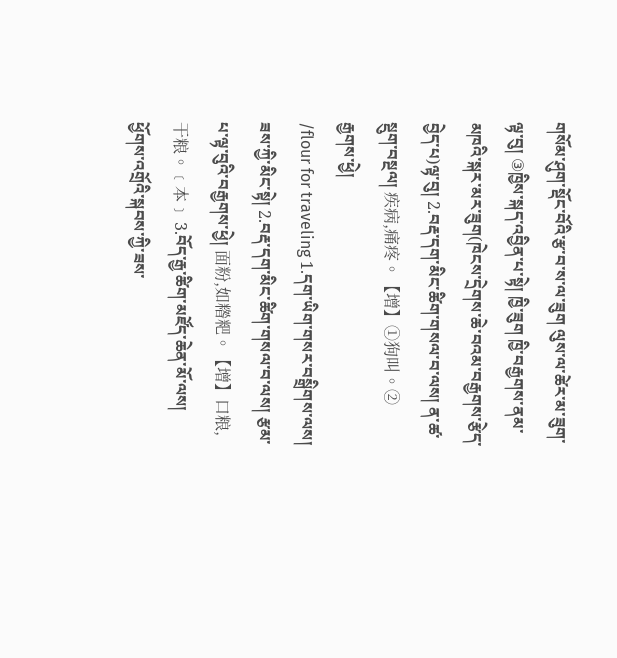གསོམ་ཤུག་སྡོང་བོའི་རྩ་བ་ས་ལ་ཟུག ལུས་ལ་ཚེར་མ་ཟུག་ལྟ་བུ། ③ཁྱིས་སྐད་འབྱིན་པ་སྟེ། ཁྱི་ཟུག ཁྱི་བརྒྱགས་ནམ་མཁའི་སྐར་མར་ཟུག(ཁེངས་དྲེགས་ཆེ་བའམ་བརྒྱགས་རྩེད་བྱེད་པ)ལྟ་བུ། 2.བརྡ་དག་མིང་ཚིག་གསལ་བ་ལས། ན་ཚ་སྡུག་བསྔལ། 疾病,痛疼。【增】①狗叫。②
རྒྱགས་ཕྱེ།
/flour for traveling 1.དག་ཡིག་གསར་བསྒྲིགས་ལས། ཟས་ཀྱི་མིང་སྟེ། 2.བརྡ་དག་མིང་ཚིག་གསལ་བ་ལས། རྩམ་པ་ལྟ་བུའི་བརྒྱགས་ཕྱེ། 面粉,如糌粑。【增】口粮,干粮。﹝本﹞ 3.བོད་རྒྱ་ཚིག་མཛོད་ཆེན་མོ་ལས། ཕྱོགས་འགྲོའི་སྐབས་ཀྱི་ཟས་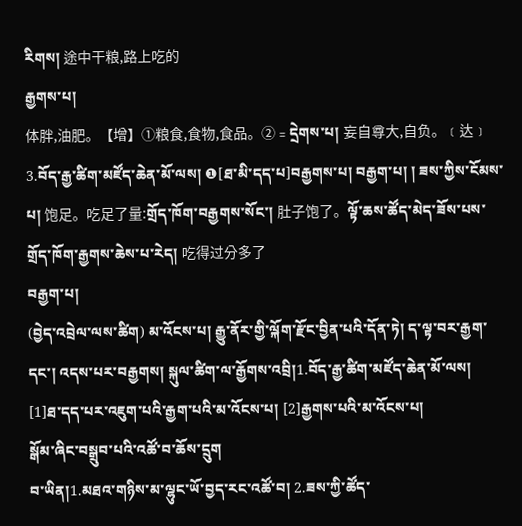རིགས། 途中干粮,路上吃的
རྒྱགས་པ།
体胖,油肥。【增】①粮食,食物,食品。②﹦དྲེགས་པ། 妄自尊大,自负。﹝达﹞ 3.བོད་རྒྱ་ཚིག་མཛོད་ཆེན་མོ་ལས། ❶[ཐ་མི་དད་པ]བརྒྱགས་པ། བརྒྱག་པ། ། ཟས་ཀྱིས་ངོམས་པ། 饱足。吃足了量:གྲོད་ཁོག་བརྒྱགས་སོང་། 肚子饱了。ལྟོ་ཆས་ཚོད་མེད་ཟོས་པས་གྲོད་ཁོག་རྒྱགས་ཆེས་པ་རེད། 吃得过分多了
བརྒྱག་པ།
(བྱེད་འབྲེལ་ལས་ཚིག) མ་འོངས་པ། རྒྱུ་ནོར་གྱི་ལྐོག་རྫོང་བྱིན་པའི་དོན་ཏེ། ད་ལྟ་བར་རྒྱག་དང་། འདས་པར་བརྒྱགས། སྐུལ་ཚིག་ལ་རྒྱོགས་འབྲི།1.བོད་རྒྱ་ཚིག་མཛོད་ཆེན་མོ་ལས། [1]ཐ་དད་པར་འཇུག་པའི་རྒྱག་པའི་མ་འོངས་པ། [2]རྒྱགས་པའི་མ་འོངས་པ།
སྒོམ་ཞིང་བསྒྲུབ་པའི་འཚོ་བ་ཆོས་དྲུག
བ་ཡིན།1.མཐའ་གཉིས་མ་ལྷུང་ཡོ་བྱད་རང་འཚོ་བ། 2.ཟས་ཀྱི་ཚོད་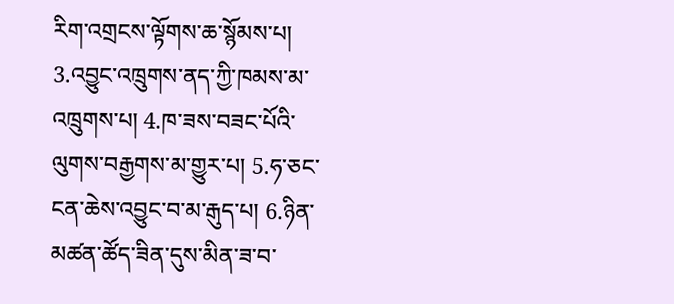རིག་འགྲངས་ལྟོགས་ཆ་སྙོམས་པ། 3.འབྱུང་འཁྲུགས་ནད་ཀྱི་ཁམས་མ་འཁྲུགས་པ། 4.ཁ་ཟས་བཟང་པོའི་ལུགས་བརྒྱགས་མ་གྱུར་པ། 5.ཧ་ཅང་ངན་ཆེས་འབྱུང་བ་མ་རྒུད་པ། 6.ཉིན་མཚན་ཚོད་ཟིན་དུས་མིན་ཟ་བ་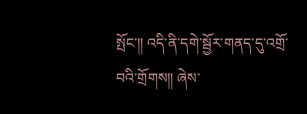སྤོང་༎ འདི་ནི་དགེ་སྦྱོར་གནད་དུ་འགྲོ་བའི་གྲོགས༎ ཞེས་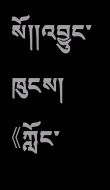སོ༎འབྱུང་ཁུངས། 《ཀློང་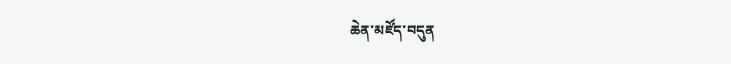ཆེན་མཛོད་བདུན